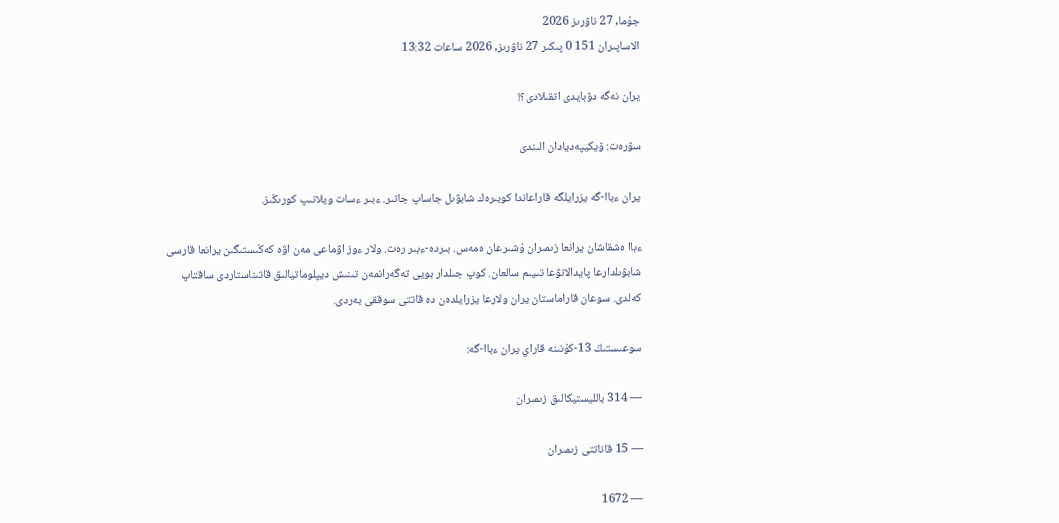جۇما, 27 ناۋرىز 2026
الاساپىران 151 0 پىكىر 27 ناۋرىز, 2026 ساعات 13:32

يران نەگە دۋبايدى اتقىلادى؟!

سۋرەت: ۆيكيپەديادان الىندى

يران ءباا-گە يزرايلگە قاراعاندا كوبىرەك شابۋىل جاساپ جاتىر. ءبىر ءسات ويلانىپ كورىڭىز.

ءباا ەشقاشان يرانعا زىمىران ۇشىرعان ەمەس. بىردە-ءبىر رەت. ولار ءوز اۋماعى مەن اۋە كەڭىستىگىن يرانعا قارسى شابۋىلدارعا پايدالانۋعا تىيىم سالعان. كوپ جىلدار بويى تەگەرانمەن تىنىش ديپلوماتيالىق قاتىناستاردى ساقتاپ كەلدى. سوعان قاراماستان يران ولارعا يزرايلدەن دە قاتتى سوققى بەردى.

سوعىستىڭ 13-كۇنىنە قاراي يران ءباا-گە:

— 314 بالليستيكالىق زىمىران

— 15 قاناتتى زىمىران

— 1672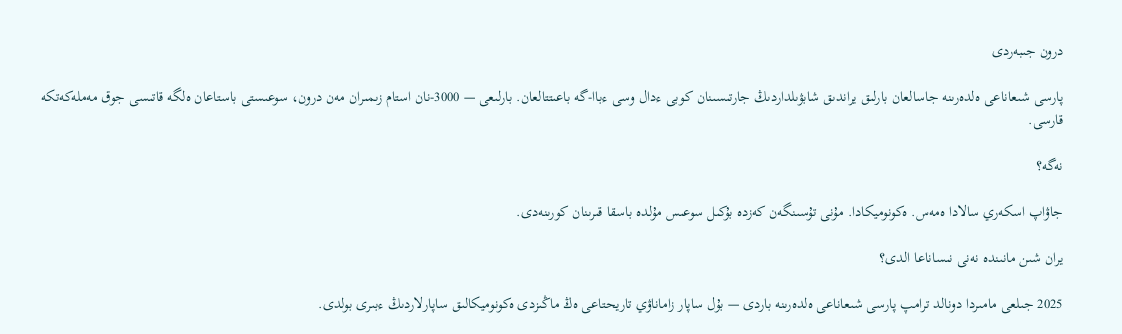درون جىبەردى

پارسى شىعاناعى ەلدەرىنە جاسالعان بارلىق يراندىق شابۋىلداردىڭ جارتىسىنان كوبى ءدال وسى ءباا-گە باعىتتالعان. بارلىعى — 3000-نان استام زىمىران مەن درون، سوعىستى باستاعان ەلگە قاتىسى جوق مەملەكەتكە قارسى.

نەگە؟

جاۋاپ اسكەري سالادا ەمەس. ەكونوميكادا. مۇنى تۇسىنگەن كەزدە بۇكىل سوعىس مۇلدە باسقا قىرىنان كورىنەدى.

يران شىن مانىندە نەنى نىساناعا الدى؟

2025 جىلعى مامىردا دونالد ترامپ پارسى شىعاناعى ەلدەرىنە باردى — بۇل ساپار زاماناۋي تاريحتاعى ەڭ ماڭىزدى ەكونوميكالىق ساپارلاردىڭ ءبىرى بولدى.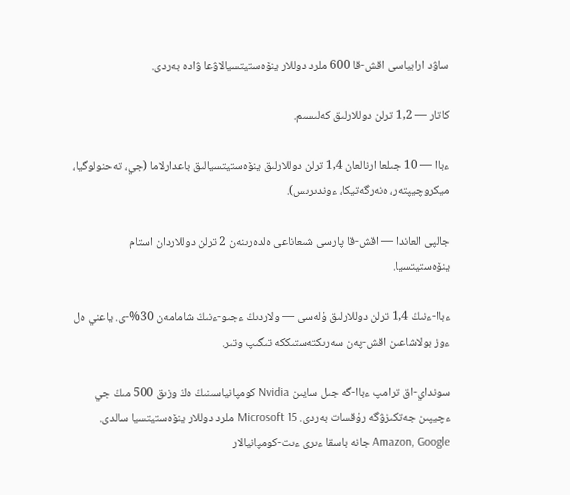ساۋد ارابياسى اقش-قا 600 ملرد دوللار ينۆەستيتسيالاۋعا ۋادە بەردى.

كاتار — 1,2 ترلن دوللارلىق كەلىسىم.

ءباا — 10 جىلعا ارنالعان 1,4 ترلن دوللارلىق ينۆەستيتسيالىق باعدارلاما (جي، تەحنولوگيا، ميكروچيپتەر، ەنەرگەتيكا، ءوندىرىس).

جالپى العاندا — اقش-قا پارسى شىعاناعى ەلدەرىنەن 2 ترلن دوللاردان استام ينۆەستيتسيا.

ءباا-ءنىڭ 1,4 ترلن دوللارلىق ۇلەسى — ولاردىڭ ءجىو-ءنىڭ شامامەن 30%-ى. ياعني ەل ءوز بولاشاعىن اقش-پەن سەرىكتەستىككە تىگىپ وتىر.

سونداي-اق ترامپ ءباا-گە جىل سايىن Nvidia كومپانياسىنىڭ ەڭ وزىق 500 مىڭ جي ءچيپىن جەتكىزۋگە رۇقسات بەردى. Microsoft 15 ملرد دوللار ينۆەستيتسيا سالدى. Amazon, Google جانە باسقا ءىرى ءىت-كومپانيالار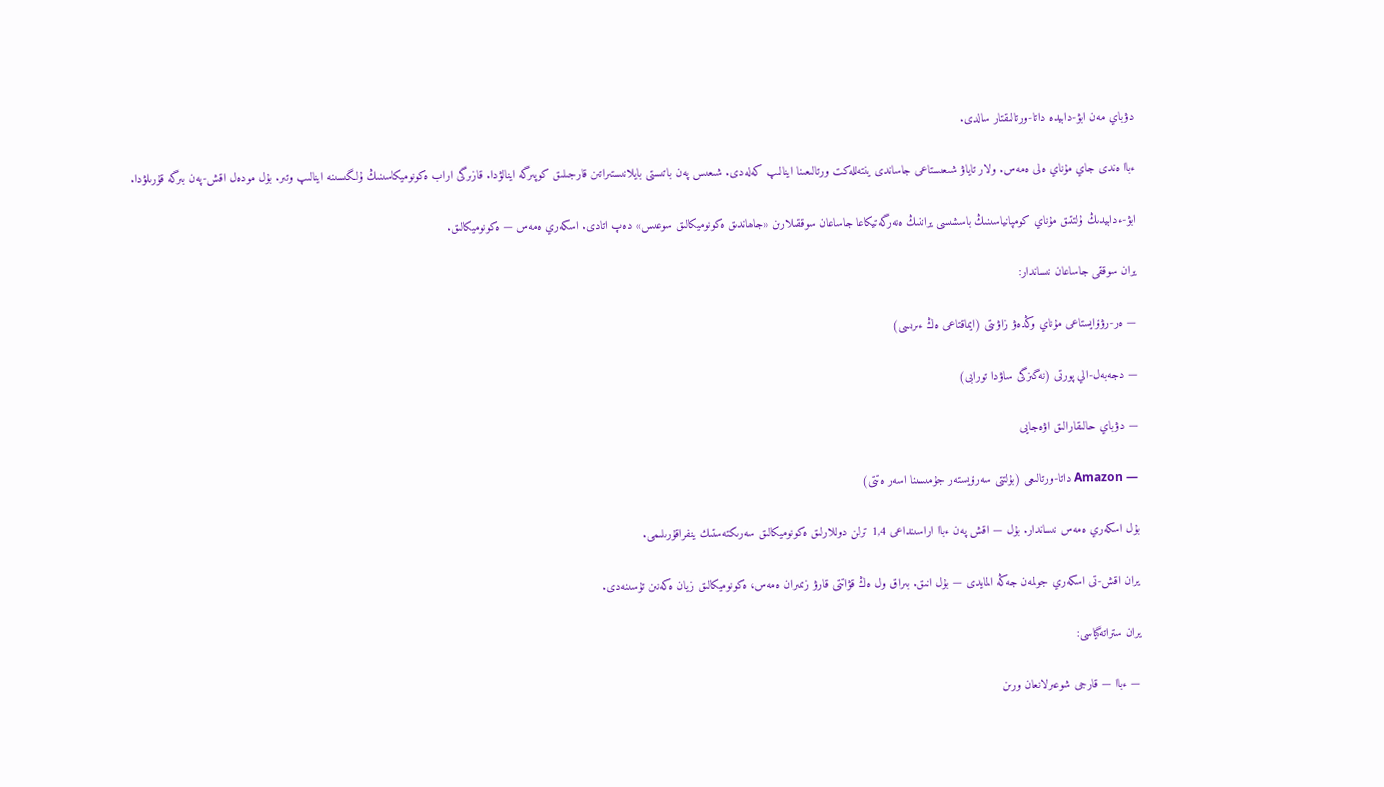دۋباي مەن ابۋ-دابيدە داتا-ورتالىقتار سالدى.

ءباا ەندى جاي مۇناي ەلى ەمەس. ولار تاياۋ شىعىستاعى جاساندى ينتەللەكت ورتالىعىنا اينالىپ كەلەدى. شىعىس پەن باتىستى بايلانىستىراتىن قارجىلىق كوپىرگە اينالۋدا. قازىرگى اراب ەكونوميكاسىنىڭ ۇلگىسىنە اينالىپ وتىر. بۇل مودەل اقش-پەن بىرگە قۇرىلۋدا.

ابۋ-ءدابيدىڭ ۇلتتىق مۇناي كومپانياسىنىڭ باسشىسى يراننىڭ ەنەرگەتيكاعا جاساعان سوققىلارىن «جاھاندىق ەكونوميكالىق سوعىس» دەپ اتادى. اسكەري ەمەس — ەكونوميكالىق.

يران سوققى جاساعان نىساندار:

— ەر-رۋۆايستاعى مۇناي وڭدەۋ زاۋىتى (ايماقتاعى ەڭ ءىرىسى)

— دجەبەل-الي پورتى (نەگىزگى ساۋدا تورابى)

— دۋباي حالىقارالىق اۋەجايى

— Amazon داتا-ورتالىعى (بۇلتتى سەرۆيستەر جۇمىسىنا اسەر ەتتى)

بۇل اسكەري ەمەس نىساندار. بۇل — اقش پەن ءباا اراسىنداعى 1,4 ترلن دوللارلىق ەكونوميكالىق سەرىكتەستىك ينفراقۇرىلىمى.

يران اقش-تى اسكەري جولمەن جەڭە المايدى — بۇل انىق. بىراق ول ەڭ قۋاتتى قارۋ زىمىران ەمەس، ەكونوميكالىق زيان ەكەنىن تۇسىنەدى.

يران ستراتەگياسى:

— ءباا — قارجى شوعىرلانعان ورىن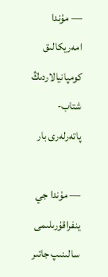— مۇندا امەريكالىق كومپانيالاردىڭ شتاب-پاتەرلەرى بار

— مۇندا جي ينفراقۇرىلىمى سالىنىپ جاتىر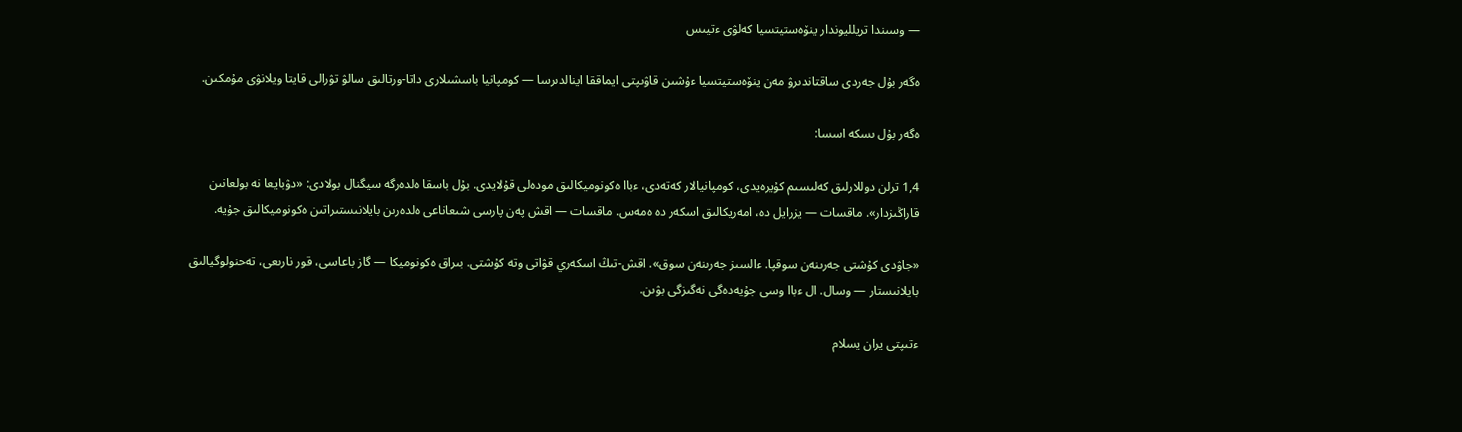— وسىندا تريلليوندار ينۆەستيتسيا كەلۋى ءتيىس

ەگەر بۇل جەردى ساقتاندىرۋ مەن ينۆەستيتسيا ءۇشىن قاۋىپتى ايماققا اينالدىرسا — كومپانيا باسشىلارى داتا-ورتالىق سالۋ تۋرالى قايتا ويلانۋى مۇمكىن.

ەگەر بۇل ىسكە اسسا:

1,4 ترلن دوللارلىق كەلىسىم كۇيرەيدى، كومپانيالار كەتەدى، ءباا ەكونوميكالىق مودەلى قۇلايدى. بۇل باسقا ەلدەرگە سيگنال بولادى: «دۋبايعا نە بولعانىن قاراڭىزدار». ماقسات — يزرايل دە، امەريكالىق اسكەر دە ەمەس. ماقسات — اقش پەن پارسى شىعاناعى ەلدەرىن بايلانىستىراتىن ەكونوميكالىق جۇيە.

«جاۋدى كۇشتى جەرىنەن سوقپا. ءالسىز جەرىنەن سوق». اقش-تىڭ اسكەري قۋاتى وتە كۇشتى. بىراق ەكونوميكا — گاز باعاسى، قور نارىعى، تەحنولوگيالىق بايلانىستار — وسال. ال ءباا وسى جۇيەدەگى نەگىزگى بۋىن.

ءتىپتى يران يسلام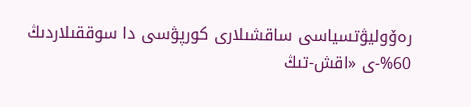رەۆوليۋتسياسى ساقشىلارى كورپۋسى دا سوققىلاردىڭ 60%-ى «اقش-تىڭ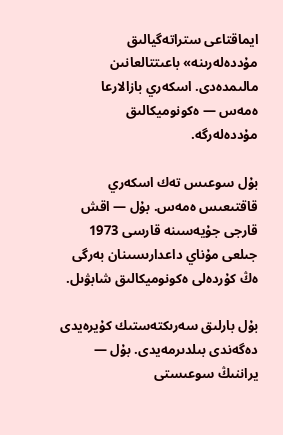ايماقتاعى ستراتەگيالىق مۇددەلەرىنە» باعىتتالعانىن مالىمدەدى. اسكەري بازالارعا ەمەس — ەكونوميكالىق مۇددەلەرگە.

بۇل سوعىس تەك اسكەري قاقتىعىس ەمەس. بۇل — اقش قارجى جۇيەسىنە قارسى 1973 جىلعى مۇناي داعدارىسىنان بەرگى ەڭ كۇردەلى ەكونوميكالىق شابۋىل.

بۇل بارلىق سەرىكتەستىك كۇيرەيدى دەگەندى بىلدىرمەيدى. بۇل — يراننىڭ سوعىستى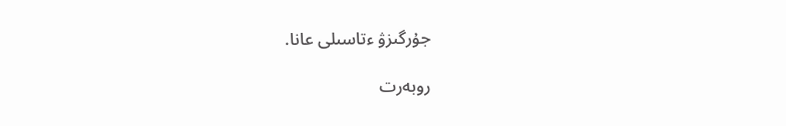جۇرگىزۋ ءتاسىلى عانا.

روبەرت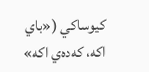كيوساكي («باي اكە، كەدەي اكە»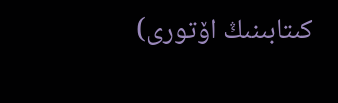كىتابىنىڭ اۆتورى)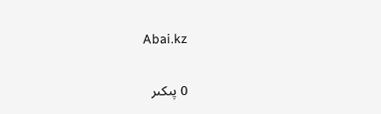Abai.kz

0 پىكىر